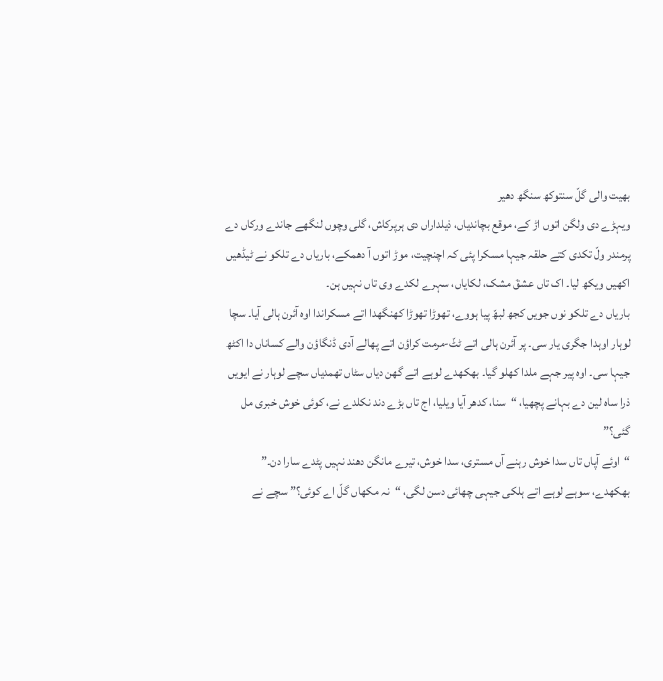بھیت والی گلّ سنتوکھ سنگھ دھیر
ویہڑے دی ولگن اتوں اڑ کے، موقع بچاندیاں، ذیلداراں دی ہرپرکاش، گلی وچوں لنگھے جاندے ورکاں دے پرمندر ولّ تکدی کتے حلقہ جیہا مسکرا پئی کہ اچنچیت، موڑ اتوں آ دھمکے، باریاں دے تلکو نے ٹیڈھیں اکھیں ویکھ لیا۔ اک تاں عشقَ مشک، لکایاں، سہرے لکدے وی تاں نہیں ہن۔
باریاں دے تلکو نوں جویں کجھ لبھّ پیا ہووے، تھوڑا تھوڑا کھنگھدا اتے مسکراندا اوہ آئرن ہالی آیا۔ سچا لوہار اوہدا جگری یار سی۔ پر آئرن ہالی اتے ٹٹّ-مرمت کراؤن اتے پھالے آدی ڈنگاؤن والے کساناں دا اکٹھ جیہا سی۔ اوہ پیر جہے ملدا کھلو گیا۔ بھکھدے لوہے اتے گھن دیاں سٹاں تھمدیاں سچے لوہار نے ایویں ذرا ساہ لین دے بہانے پچھیا، “سنا، کدھر آیا ویلیا، اج تاں بڑے دند نکلدے نے، کوئی خوش خبری مل گئی؟”
“اوئے آپاں تاں سدا خوش رہنے آں مستری، سدا خوش، تیرے مانگن دھند نہیں پٹدے سارا دن۔”
بھکھدے، سوہے لوہے اتے ہلکی جیہی چھائی دسن لگی، “نہ مکھاں گلّ اے کوئی؟” سچے نے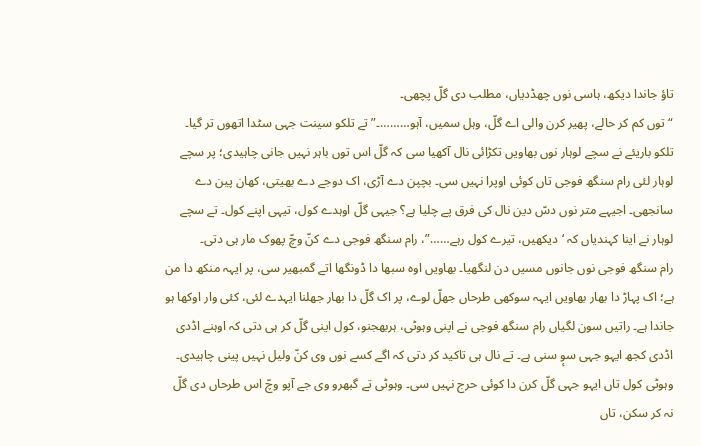تاؤ جاندا دیکھ، ہاسی نوں چھڈدیاں، مطلب دی گلّ پچھی۔
“توں کم کر حالے، پھیر کرن والی اے گلّ، وہل سمیں، آہو………۔” تے تلکو سینت جہی سٹدا اتھوں تر گیا۔
تلکو باریئے نے سچے لوہار نوں بھاویں تکڑائی نال آکھیا سی کہ گلّ اس توں باہر نہیں جانی چاہیدی؛ پر سچے لوہار لئی رام سنگھ فوجی تاں کوئی اوپرا نہیں سی۔ بچپن دے آڑی، اک دوجے دے بھیتی، کھان پین دے سانجھی۔ اجیہے متر نوں دسّ دین نال کی فرق پے چلیا ہے؟ جیہی گلّ اوہدے کول، تیہی اپنے کول۔ تے سچے لوہار نے اینا کہندیاں کہ ‘دیکھیں، تیرے کول رہے……”، رام سنگھ فوجی دے کنّ وچّ پھوک مار ہی دتی۔
رام سنگھ فوجی نوں جانوں مسیں دن لنگھیا۔ بھاویں اوہ سبھا دا ڈونگھا اتے گمبھیر سی، پر ایہہ منکھ دا من ہے؛ اک پہاڑ دا بھار بھاویں ایہہ سوکھی طرحاں جھلّ لوے، پر اک گلّ دا بھار جھلنا ایہدے لئی، کئی وار اوکھا ہو جاندا ہے۔ راتیں سون لگیاں رام سنگھ فوجی نے اپنی وہوٹی، ہربھجنو، کول اینی گلّ کر ہی دتی کہ اوہنے اڈدی اڈدی کجھ ایہو جہی سوٕ سنی ہے۔ تے نال ہی تاکید کر دتی کہ اگے کسے نوں وی کنّ ولیل نہیں پینی چاہیدی۔ وہوٹی کول تاں ایہو جہی گلّ کرن دا کوئی حرج نہیں سی۔ وہوٹی تے گبھرو وی جے آپو وچّ اس طرحاں دی گلّ نہ کر سکن، تاں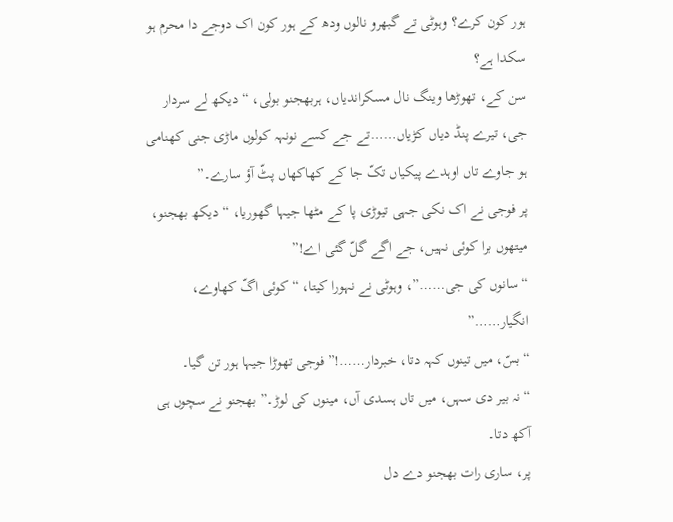ہور کون کرے؟ وہوٹی تے گبھرو نالوں ودھ کے ہور کون اک دوجے دا محرم ہو سکدا ہے؟
سن کے، تھوڑھا وینگ نال مسکراندیاں، ہربھجنو بولی، “دیکھ لے سردار جی، تیرے پنڈ دیاں کڑیاں……تے جے کسے نونہہ کولوں ماڑی جنی کھنامی ہو جاوے تاں اوہدے پیکیاں تکّ جا کے کھاکھاں پٹّ آؤ سارے۔”
پر فوجی نے اک نکی جہی تیوڑی پا کے مٹھا جیہا گھوریا، “دیکھ بھجنو، میتھوں برا کوئی نہیں، جے اگے گلّ گئی اے!”
“سانوں کی جی……”، وہوٹی نے نہورا کیتا، “کوئی اگّ کھاوے، انگیار……”
“بسّ، میں تینوں کہہ دتا، خبردار……!” فوجی تھوڑا جیہا ہور تن گیا۔
“نہ بیر دی سہں، میں تاں ہسدی آں، مینوں کی لوڑ۔” بھجنو نے سچوں ہی آکھ دتا۔
پر، ساری رات بھجنو دے دل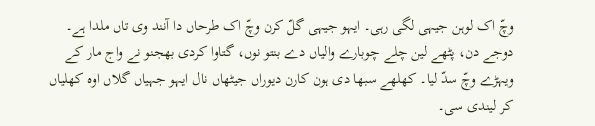وچّ اک لوہن جیہی لگی رہی۔ ایہو جیہی گلّ کرن وچّ اک طرحاں دا آنند وی تاں ملدا ہے۔ دوجے دن، پٹھے لین چلے چوبارے والیاں دے بنتو نوں، گتاوا کردی بھجنو نے واج مار کے ویہڑے وچّ سدّ لیا۔ کھلھے سبھا دی ہون کارن دیوراں جیٹھاں نال ایہو جہیاں گلاں اوہ کھلیاں کر لیندی سی۔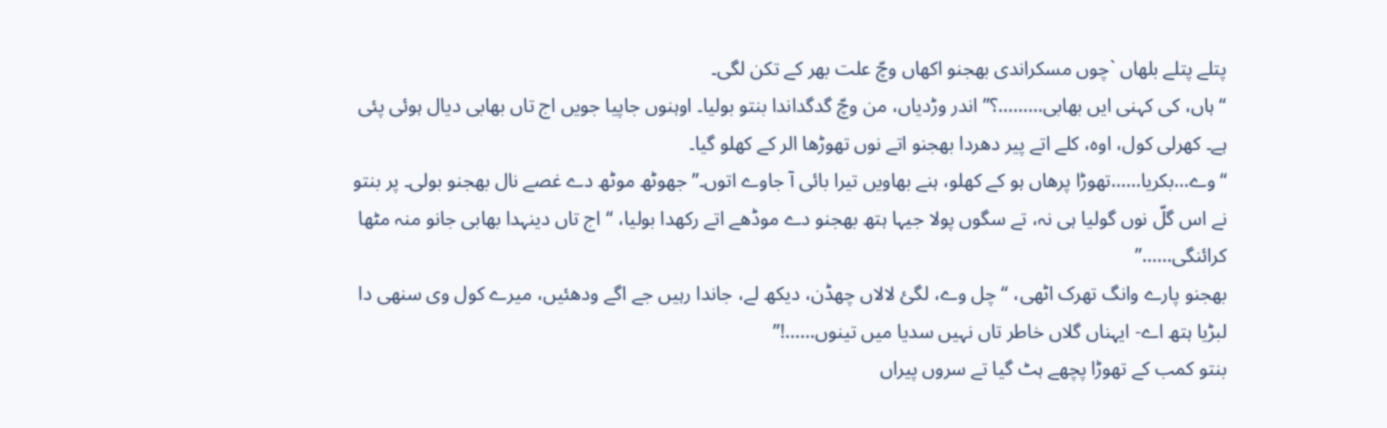پتلے پتلے بلھاں `چوں مسکراندی بھجنو اکھاں وچّ علت بھر کے تکن لگی۔
“ہاں، کی کہنی ایں بھابی………؟” اندر وڑدیاں، من وچّ گدگداندا بنتو بولیا۔ اوہنوں جاپیا جویں اج تاں بھابی دیال ہوئی پئی ہے۔ کھرلی کول، اوہ، کلے اتے پیر دھردا بھجنو اتے نوں تھوڑھا الر کے کھلو گیا۔
“وے…بکریا……تھوڑا پرھاں ہو کے کھلو، ہنے بھاویں تیرا بائی آ جاوے اتوں۔” جھوٹھ موٹھ دے غصے نال بھجنو بولی۔ پر بنتو نے اس گلّ نوں گولیا ہی نہ، تے سگوں پولا جیہا ہتھ بھجنو دے موڈھے اتے رکھدا بولیا، “اج تاں دینہدا بھابی جانو منہ مٹھا کرائنگی……”
بھجنو پارے وانگ تھرک اٹھی، “چل وے، لگئ لالاں چھڈن، دیکھ لے، جاندا رہیں جے اگے ودھئیں، میرے کول وی سنھی دا لبڑیا ہتھ اے- ایہناں گلاں خاطر تاں نہیں سدیا میں تینوں……!”
بنتو کمب کے تھوڑا پچھے ہٹ گیا تے سروں پیراں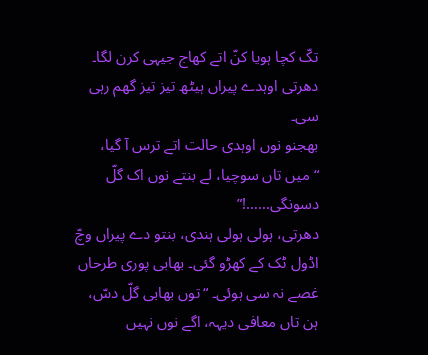تکّ کچا ہویا کنّ اتے کھاج جیہی کرن لگا۔ دھرتی اوہدے پیراں ہیٹھ تیز تیز گھم رہی سی۔
بھجنو نوں اوہدی حالت اتے ترس آ گیا، “میں تاں سوچیا، لے بنتے نوں اک گلّ دسونگی……!”
دھرتی، ہولی ہولی ہندی، بنتو دے پیراں وچّ اڈول ٹک کے کھڑو گئی۔ بھابی پوری طرحاں غصے نہ سی ہوئی۔ “توں بھابی گلّ دسّ، ہن تاں معافی دیہہ، اگے نوں نہیں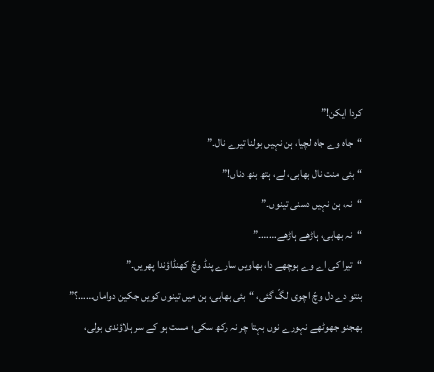کردا ایکن!”
“جاہ وے جاہ لچیا، ہن نہیں بولنا تیرے نال۔”
“بئی منت نال بھابی، لے، ہتھ بنھ دناں!”
“نہ، ہن نہیں دسنی تینوں۔”
“نہ بھابی، ہاڑھے ہاڑھے……۔”
“تیرا کی اے وے ہوچھے دا، بھاویں سارے پنڈ وچّ کھنڈاؤندا پھریں۔”
بنتو دے دل وچّ اچوی لگّ گئی، “بئی بھابی، ہن میں تینوں کویں جکین دواماں……؟”
بھجنو جھوٹھے نہورے نوں بہتا چر نہ رکھ سکی؛ مست ہو کے سر ہلاؤندی بولی،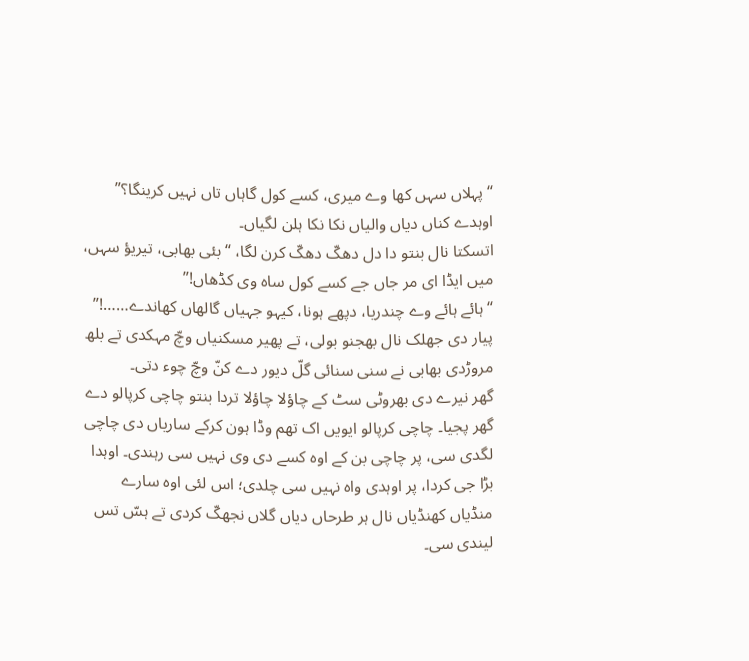“پہلاں سہں کھا وے میری، کسے کول گاہاں تاں نہیں کرینگا؟” اوہدے کناں دیاں والیاں نکا نکا ہلن لگیاں۔
اتسکتا نال بنتو دا دل دھکّ دھکّ کرن لگا، “بئی بھابی، تیریؤ سہں، میں ایڈا ای مر جاں جے کسے کول ساہ وی کڈھاں!”
“ہائے ہائے وے چندریا، دپھے ہونا، کیہو جہیاں گالھاں کھاندے……!” پیار دی جھلک نال بھجنو بولی، تے پھیر مسکنیاں وچّ مہکدی تے بلھ مروڑدی بھابی نے سنی سنائی گلّ دیور دے کنّ وچّ چوء دتی۔
گھر نیرے دی بھروٹی سٹ کے چاؤلا چاؤلا تردا بنتو چاچی کرپالو دے گھر پجیا۔ چاچی کرپالو ایویں اک تھم وڈا ہون کرکے ساریاں دی چاچی لگدی سی، پر چاچی بن کے اوہ کسے دی وی نہیں سی رہندی۔ اوہدا بڑا جی کردا، پر اوہدی واہ نہیں سی چلدی؛ اس لئی اوہ سارے منڈیاں کھنڈیاں نال ہر طرحاں دیاں گلاں نجھکّ کردی تے ہسّ تس لیندی سی۔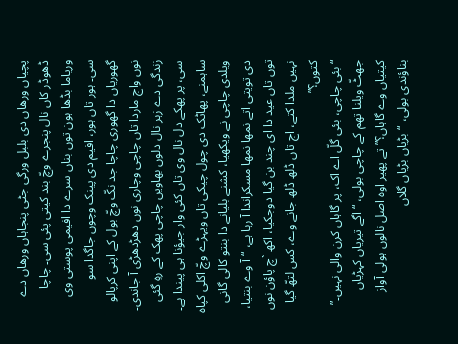پچیاں ورھاں دی بلبل ورگی جٹی پنجاہاں ورھاں دے ڈھوڈر کاں نال پنجرے وچّ بند کیتی پئی سی۔ چاچا وریاما بڈھا ہون توں بناں سرے دا افیمی پوستی وی سی۔ ہور تاں ہور، افیم دی پینک وچوں جاگدا سو گھوریاں دا گھوری چاچا جد نکّ وچّ بول کے اپنی کرپالو نوں واج ماردا تاں چاچی وچاری نوں دھڑدھڑی آ جاندی۔ زندگی دے زہر نال دلوں بھاویں چاچی پھک کے رہِ گئی سی، پر پھکے دل نال وی تاں کئی وار جیؤنا ہی پیندا ہے۔ ساہمنے، پھاٹک دی چول چیکی تاں ویہڑے وچّ اکلی کپاہ ویلدی چاچی نے ویکھیا، کشنے بلیانے دا بنتو کالی گانی دی تویتی اتے نمھا نمھا مسکراندا آ رہا ہے، “آ وے بنتیا، توں تاں عید دا ای چند بن گیا دوجکیا، اکھ `چ پاؤن نوں نہیں ملدا کتے، اج تاں ڈلھ ڈلھ جانے وے، کس لتھّ گیا کتوں؟”
“بئی چاچی، بئی گلّ اے اک، پر گاہاں کرن والی نہیں۔”
جھٹّ ویلنا تھم کے چاچی بولی، “اگے تیریاں کہڑیاں کیتیاں وے گاہاں؟” تے پھیر اوہ اصل نالوں ہولی آواز بناؤندی بولی، “بڑیاں بڑیاں گلاں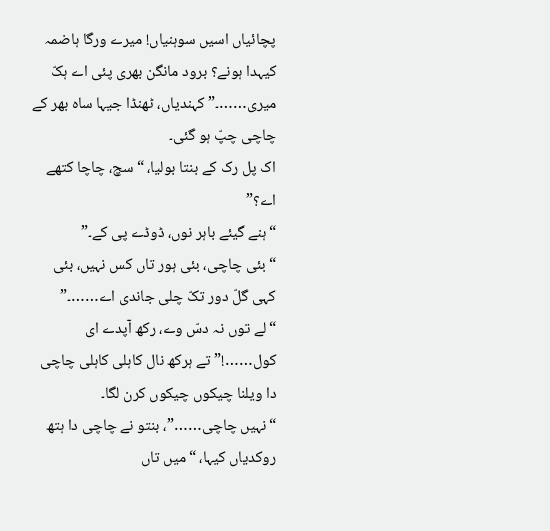پچائیاں اسیں سوہنیاں! میرے ورگا ہاضمہ کیہدا ہونے؟ برود مانگن بھری پئی اے ہکّ میری……۔” کہندیاں، ٹھنڈا جیہا ساہ بھر کے چاچی چپّ ہو گئی۔
اک پل رک کے بنتا بولیا، “سچ، چاچا کتھے اے؟”
“ہنے گیئے باہر نوں، ڈوڈے پی کے۔”
“بئی چاچی، بئی ہور تاں کس نہیں، بئی کہی گلّ دور تکّ چلی جاندی اے……۔”
“لے توں نہ دسّ وے، رکھ آپدے ای کول……!” تے ہرکھ نال کاہلی کاہلی چاچی دا ویلنا چیکوں چیکوں کرن لگا۔
“نہیں چاچی……”، بنتو نے چاچی دا ہتھ روکدیاں کیہا، “میں تاں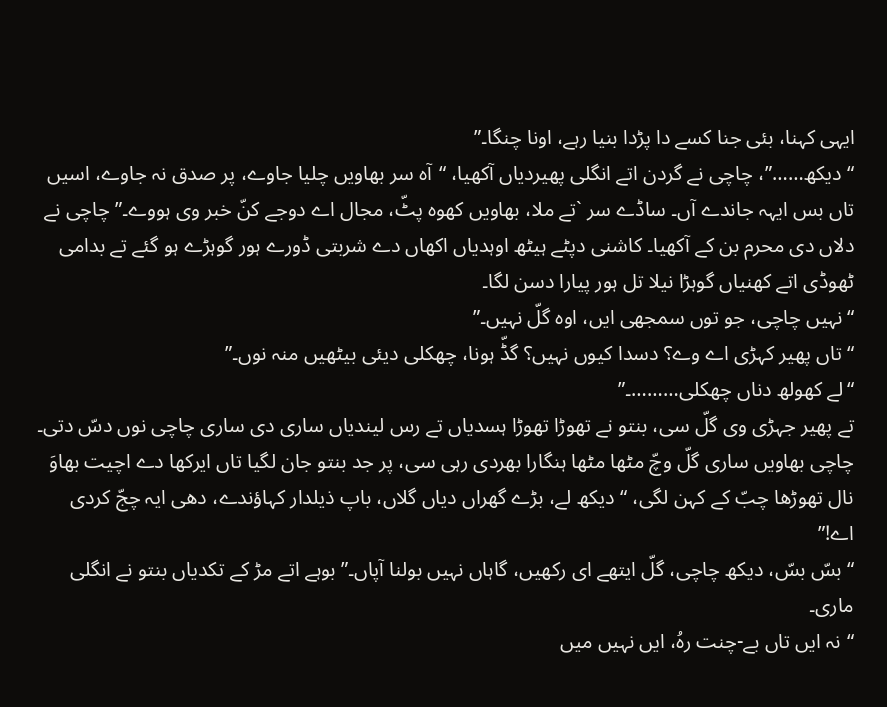ایہی کہنا، بئی جنا کسے دا پڑدا بنیا رہے، اونا چنگا۔”
“دیکھ……”، چاچی نے گردن اتے انگلی پھیردیاں آکھیا، “آہ سر بھاویں چلیا جاوے، پر صدق نہ جاوے، اسیں تاں بس ایہہ جاندے آں۔ ساڈے سر `تے ملا، بھاویں کھوہ پٹّ، مجال اے دوجے کنّ خبر وی ہووے۔” چاچی نے دلاں دی محرم بن کے آکھیا۔ کاشنی دپٹے ہیٹھ اوہدیاں اکھاں دے شربتی ڈورے ہور گوہڑے ہو گئے تے بدامی ٹھوڈی اتے کھنیاں گوہڑا نیلا تل ہور پیارا دسن لگا۔
“نہیں چاچی، جو توں سمجھی ایں، اوہ گلّ نہیں۔”
“تاں پھیر کہڑی اے وے؟ دسدا کیوں نہیں؟ گڈّ ہونا، چھکلی دیئی بیٹھیں منہ نوں۔”
“لے کھولھ دناں چھکلی………۔”
تے پھیر جہڑی وی گلّ سی، بنتو نے تھوڑا تھوڑا ہسدیاں تے رس لیندیاں ساری دی ساری چاچی نوں دسّ دتی۔
چاچی بھاویں ساری گلّ وچّ مٹھا مٹھا ہنگارا بھردی رہی سی، پر جد بنتو جان لگیا تاں ایرکھا دے اچیت بھاوَ نال تھوڑھا چبّ کے کہن لگی، “دیکھ لے، بڑے گھراں دیاں گلاں، باپ ذیلدار کہاؤندے، دھی ایہ چجّ کردی اے!”
“بسّ بسّ، دیکھ چاچی، گلّ ایتھے ای رکھیں، گاہاں نہیں بولنا آپاں۔” بوہے اتے مڑ کے تکدیاں بنتو نے انگلی ماری۔
“نہ ایں تاں بے-چنت رہُ، ایں نہیں میں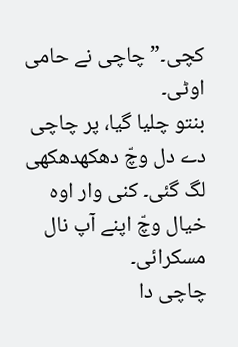کچی۔” چاچی نے حامی اوٹی۔
بنتو چلیا گیا، پر چاچی دے دل وچّ دھکھدھکھی لگ گئی۔ کنی وار اوہ خیال وچّ اپنے آپ نال مسکرائی۔
چاچی دا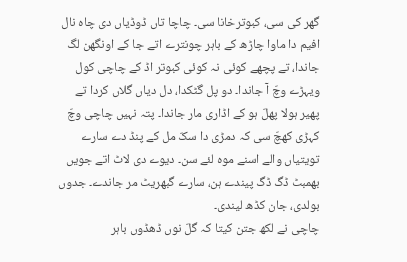گھر کی سی، کبوترخانا سی۔ چاچا تاں ڈوڈیاں دی چاہ نال افیم دا ماوا چاڑھ کے باہر چونترے اتے جا کے اونگھن لگ جاندا، تے پچھے کوئی نہ کوئی کبوتر اڈ کے چاچی کول ویہڑے وچّ آ جاندا۔ دو پل گٹکدا، دل دیاں گلاں کردا تے پھیر ہولا پھلّ ہو کے اڈاری مار جاندا۔ پتہ نہیں چاچی وچّ کہڑی کھچّ سی کہ دمڑی دا سکّ مل کے پنڈ دے سارے تویتیاں والے اسنے موہ لئے سن۔ دیوے دی لاٹ اتے جویں بھمبٹ ڈگ ڈگ پیندے ہن، سارے گبھریٹ مر جاندے۔ جدوں بولدی، جان کڈھ لیندی۔
چاچی نے لکھ جتن کیتا کہ گلّ نوں ڈھڈوں باہر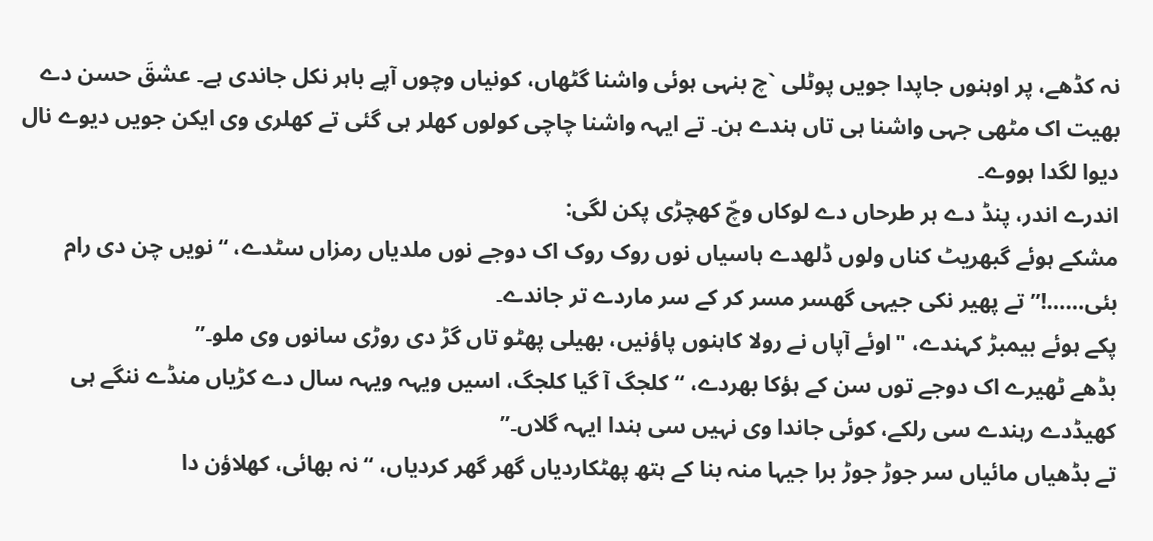نہ کڈھے، پر اوہنوں جاپدا جویں پوٹلی `چ بنہی ہوئی واشنا گٹھاں، کونیاں وچوں آپے باہر نکل جاندی ہے۔ عشقَ حسن دے بھیت اک مٹھی جہی واشنا ہی تاں ہندے ہن۔ تے ایہہ واشنا چاچی کولوں کھلر ہی گئی تے کھلری وی ایکن جویں دیوے نال دیوا لگدا ہووے۔
اندرے اندر، پنڈ دے ہر طرحاں دے لوکاں وچّ کھچڑی پکن لگی:
مشکے ہوئے گبھریٹ کناں ولوں ڈلھدے ہاسیاں نوں روک روک اک دوجے نوں ملدیاں رمزاں سٹدے، “نویں چن دی رام بئی……!” تے پھیر نکی جیہی گھسر مسر کر کے سر ماردے تر جاندے۔
پکے ہوئے بیمبڑ کہندے، "اوئے آپاں نے رولا کاہنوں پاؤنیں، بھیلی پھٹو تاں گڑ دی روڑی سانوں وی ملو۔”
بڈھے ٹھیرے اک دوجے توں سن کے ہؤکا بھردے، “کلجگ آ گیا کلجگ، اسیں ویہہ ویہہ سال دے کڑیاں منڈے ننگے ہی کھیڈدے رہندے سی رلکے، کوئی جاندا وی نہیں سی ہندا ایہہ گلاں۔”
تے بڈھیاں مائیاں سر جوڑ جوڑ برا جیہا منہ بنا کے ہتھ پھٹکاردیاں گھر گھر کردیاں، “نہ بھائی، کھلاؤن دا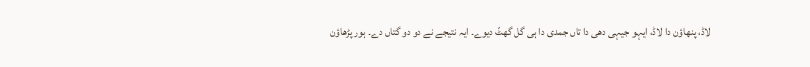لاڈ، پنھاؤن دا لاڈ، ایہو جیہی دھی دا تاں جمدی دا ہی گل گھٹّ دیوے۔ ایہ نتیجے نے دو دو گتاں دے۔ ہور پڑھاؤن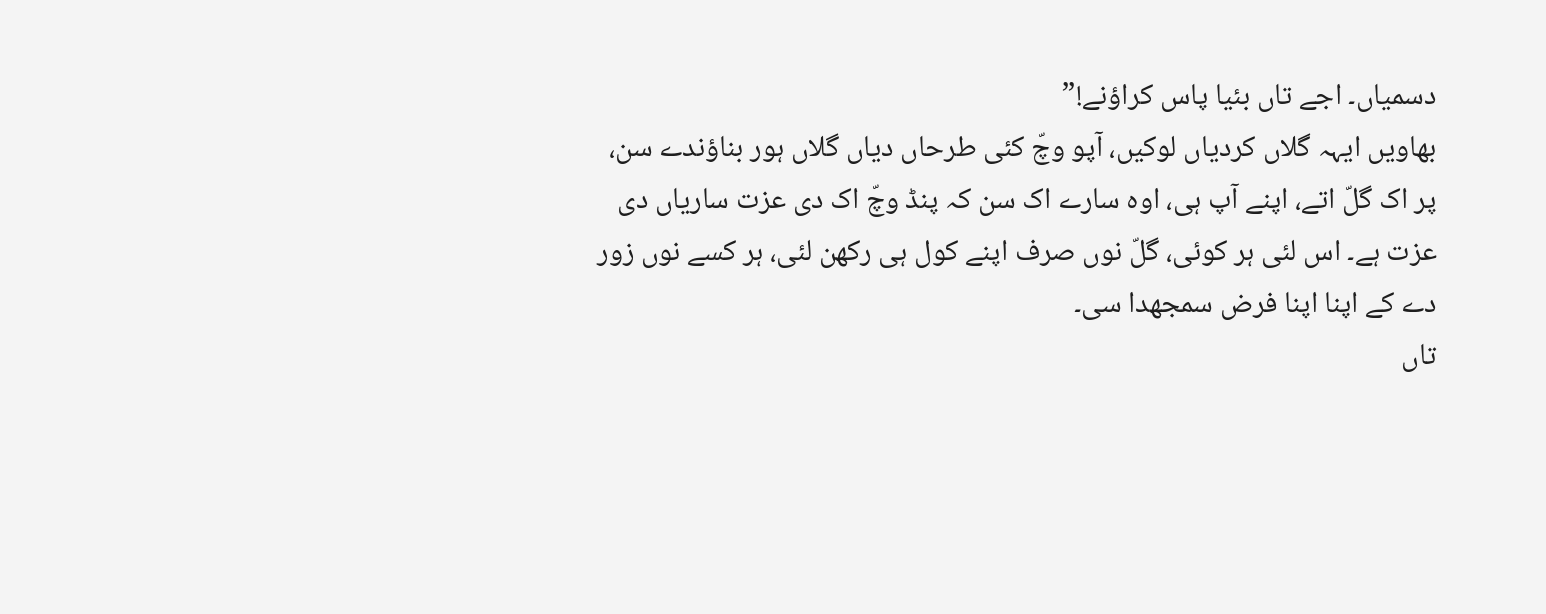دسمیاں۔ اجے تاں بئیا پاس کراؤنے!”
بھاویں ایہہ گلاں کردیاں لوکیں، آپو وچّ کئی طرحاں دیاں گلاں ہور بناؤندے سن، پر اک گلّ اتے، اپنے آپ ہی، اوہ سارے اک سن کہ پنڈ وچّ اک دی عزت ساریاں دی عزت ہے۔ اس لئی ہر کوئی، گلّ نوں صرف اپنے کول ہی رکھن لئی، ہر کسے نوں زور دے کے اپنا اپنا فرض سمجھدا سی۔
تاں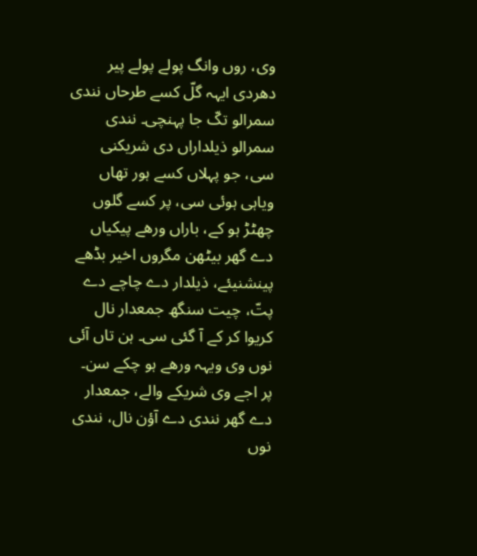وی، روں وانگ پولے پولے پیر دھردی ایہہ گلّ کسے طرحاں نندی سمرالو تکّ جا پہنچی۔ نندی سمرالو ذیلداراں دی شریکنی سی، جو پہلاں کسے ہور تھاں ویاہی ہوئی سی، پر کسے گلوں چھٹڑ ہو کے، باراں ورھے پیکیاں دے گھر بیٹھن مگروں اخیر بڈھے پینشنیئے، ذیلدار دے چاچے دے پتّ، چیت سنگھ جمعدار نال کریوا کر کے آ گئی سی۔ ہن تاں آئی نوں وی ویہہ ورھے ہو چکے سن۔ پر اجے وی شریکے والے، جمعدار دے گھر نندی دے آؤن نال، نندی نوں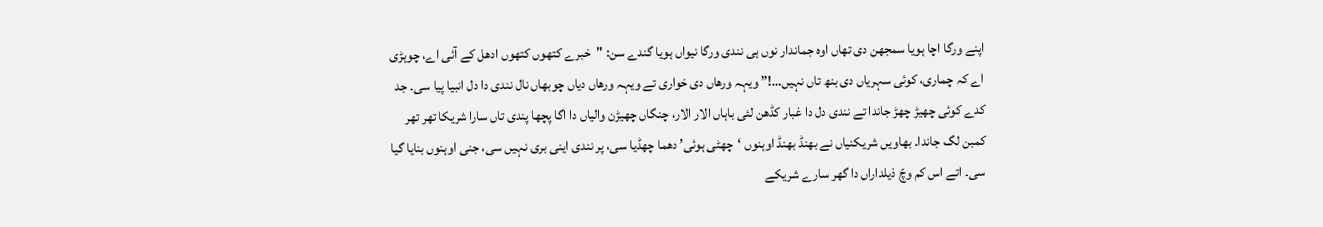اپنے ورگا اچا ہویا سمجھن دی تھاں اوہ جماندار نوں ہی نندی ورگا نیواں ہویا گندے سن: "خبرے کتھوں کتھوں ادھل کے آئی اے، چوہڑی اے کہ چماری، کوئی سہریاں دی بنھ تاں نہیں…!” ویہہ ورھاں دی خواری تے ویہہ ورھاں دیاں چوبھاں نال نندی دا دل انبیا پیا سی۔ جد کدے کوئی چھیڑ چھڑ جاندا تے نندی دل دا غبار کڈھن لئی باہاں الار الار، چنگاں چھیڑن والیاں دا اگا پچھا پندی تاں سارا شریکا تھر تھر کمبن لگ جاندا۔ بھاویں شریکنیاں نے بھنڈ بھنڈ اوہنوں ‘چھٹی ہوئی’ دھما چھڈیا سی، پر نندی اینی بری نہیں سی، جنی اوہنوں بنایا گیا سی۔ اتے اس کم وچّ ذیلداراں دا گھر سارے شریکے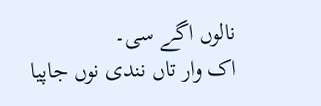نالوں اگے سی۔
اک وار تاں نندی نوں جاپیا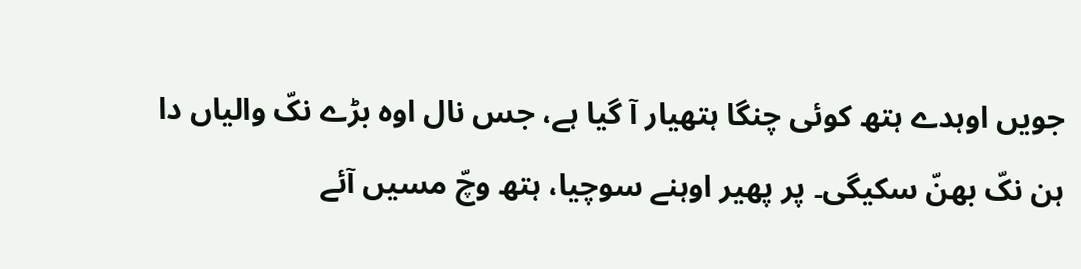جویں اوہدے ہتھ کوئی چنگا ہتھیار آ گیا ہے، جس نال اوہ بڑے نکّ والیاں دا ہن نکّ بھنّ سکیگی۔ پر پھیر اوہنے سوچیا، ہتھ وچّ مسیں آئے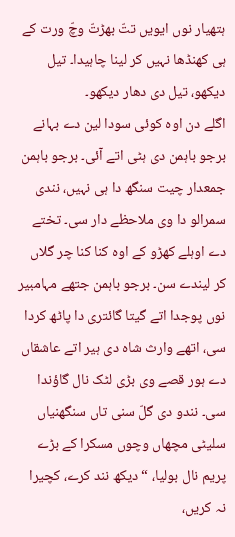ہتھیار نوں ایویں تتّ بھڑتّ وچّ ورت کے ہی کھنڈھا نہیں کر لینا چاہیدا۔ تیل دیکھو، تیل دی دھار دیکھو۔
اگلے دن اوہ کوئی سودا لین دے بہانے برجو باہمن دی ہٹی اتے آئی۔ برجو باہمن جمعدار چیت سنگھ دا ہی نہیں، نندی سمرالو دا وی ملاحظے دار سی۔ تختے دے اوہلے کھڑو کے اوہ کنا کنا چر گلاں کر لیندے سن۔ برجو باہمن جتھے مہامبیر نوں پوجدا اتے گیتا گائتری دا پاٹھ کردا سی، اتھے وارث شاہ دی ہیر اتے عاشقاں دے ہور قصے وی بڑی لٹک نال گاؤندا سی۔ نندو دی گلّ سنی تاں سنگھنیاں سلیٹی مچھاں وچوں مسکرا کے بڑے پریم نال بولیا، “دیکھ نند کرے، کچیرا نہ کریں،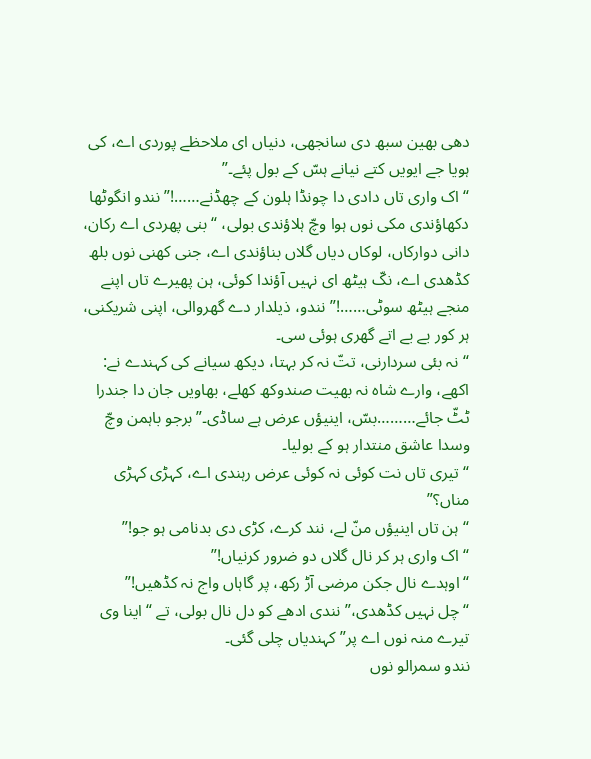دھی بھین سبھ دی سانجھی، دنیاں ای ملاحظے پوردی اے، کی ہویا جے ایویں کتے نیانے ہسّ کے بول پئے۔”
“اک واری تاں دادی دا چونڈا ہلون کے چھڈنے……!” نندو انگوٹھا دکھاؤندی مکی نوں ہوا وچّ ہلاؤندی بولی، “بنی پھردی اے رکان، دانی دوارکاں، لوکاں دیاں گلاں بناؤندی اے، جنی کھنی نوں بلھ کڈھدی اے، نکّ ہیٹھ ای نہیں آؤندا کوئی، ہن پھیرے تاں اپنے منجے ہیٹھ سوٹی……!” نندو، ذیلدار دے گھروالی، اپنی شریکنی، ہر کور بے بے اتے گھری ہوئی سی۔
“نہ بئی سردارنی، تتّ نہ کر بہتا، دیکھ سیانے کی کہندے نے: اکھے، وارے شاہ نہ بھیت صندوکھ کھلے، بھاویں جان دا جندرا ٹٹّ جائے………بسّ، اینیؤں عرض ہے ساڈی۔” برجو باہمن وچّ وسدا عاشق منتدار ہو کے بولیا۔
“تیری تاں نت کوئی نہ کوئی عرض رہندی اے، کہڑی کہڑی مناں؟”
“ہن تاں اینیؤں منّ لے، نند کرے، کڑی دی بدنامی ہو جو!”
“اک واری ہر کر نال گلاں دو ضرور کرنیاں!”
“اوہدے نال جکن مرضی آڑ رکھ، پر گاہاں واج نہ کڈھیں!”
“چل نہیں کڈھدی،” نندی ادھے کو دل نال بولی، تے “اینا وی تیرے منہ نوں اے پر” کہندیاں چلی گئی۔
نندو سمرالو نوں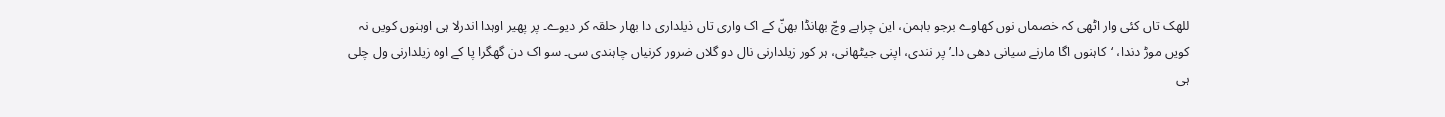للھک تاں کئی وار اٹھی کہ خصماں نوں کھاوے برجو باہمن، این چراہے وچّ بھانڈا بھنّ کے اک واری تاں ذیلداری دا بھار حلقہ کر دیوے۔ پر پھیر اوہدا اندرلا ہی اوہنوں کویں نہ کویں موڑ دندا، ‘کاہنوں اگا مارنے سیانی دھی دا۔’ پر نندی، اپنی جیٹھانی، ہر کور زیلدارنی نال دو گلاں ضرور کرنیاں چاہندی سی۔ سو اک دن گھگرا پا کے اوہ زیلدارنی ول چلی ہی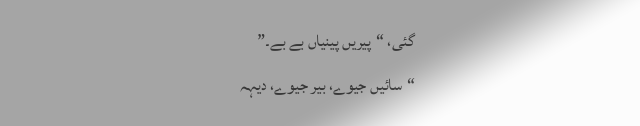گئی، “پیریں پینیاں بے بے۔”
“سائیں جیوے، بیر جیوے، دیہہ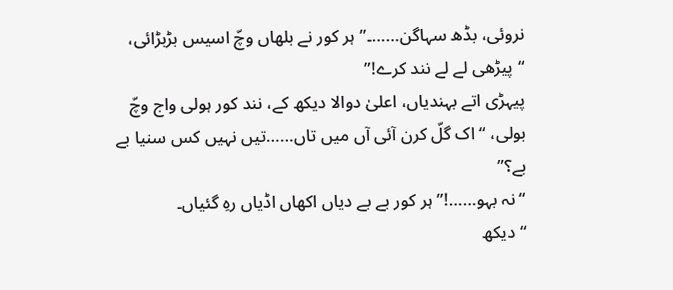نروئی، بڈھ سہاگن……۔” ہر کور نے بلھاں وچّ اسیس بڑبڑائی، “پیڑھی لے لے نند کرے!”
پیہڑی اتے بہندیاں، اعلیٰ دوالا دیکھ کے، نند کور ہولی واج وچّ بولی، “اک گلّ کرن آئی آں میں تاں……تیں نہیں کس سنیا بے بے؟”
“نہ بہو……!” ہر کور بے بے دیاں اکھاں اڈیاں رہِ گئیاں۔
“دیکھ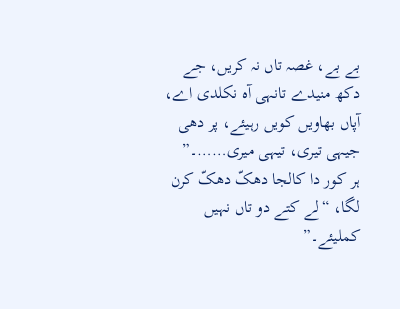بے بے، غصہ تاں نہ کریں، جے دکھ منیدے تانہی آہ نکلدی اے، آپاں بھاویں کویں رہیئے، پر دھی جیہی تیری، تیہی میری……۔”
ہر کور دا کالجا دھکّ دھکّ کرن لگا، “لے کتے دو تاں نہیں کملیئے۔”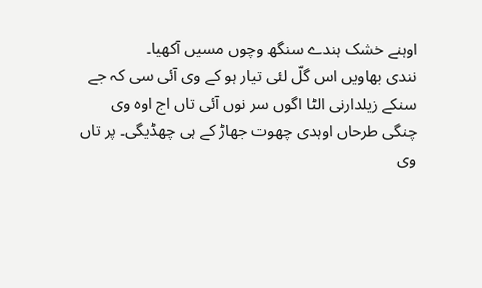اوہنے خشک ہندے سنگھ وچوں مسیں آکھیا۔
نندی بھاویں اس گلّ لئی تیار ہو کے وی آئی سی کہ جے سنکے زیلدارنی الٹا اگوں سر نوں آئی تاں اج اوہ وی چنگی طرحاں اوہدی چھوت جھاڑ کے ہی چھڈیگی۔ پر تاں وی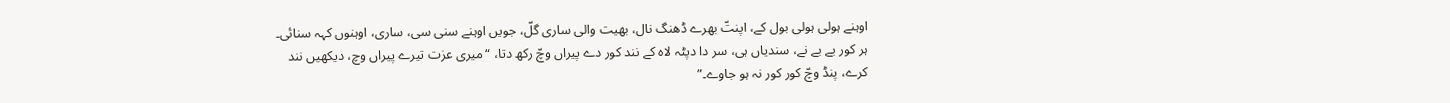اوہنے ہولی ہولی بول کے، اپنتّ بھرے ڈھنگ نال، بھیت والی ساری گلّ، جویں اوہنے سنی سی، ساری، اوہنوں کہہ سنائی۔
ہر کور بے بے نے، سندیاں ہی، سر دا دپٹہ لاہ کے نند کور دے پیراں وچّ رکھ دتا، “میری عزت تیرے پیراں وچ، دیکھیں نند کرے، پنڈ وچّ کور کور نہ ہو جاوے۔”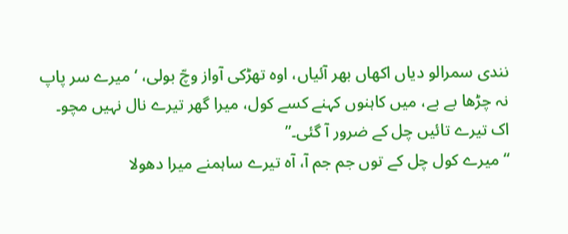نندی سمرالو دیاں اکھاں بھر آئیاں، اوہ تھڑکی آواز وچّ بولی، ‘میرے سر پاپ نہ چڑھا بے بے، میں کاہنوں کہنے کسے کول، میرا گھر تیرے نال نہیں مچو۔ اک تیرے تائیں چل کے ضرور آ گئی۔”
“میرے کول چل کے توں جم جم آ، آہ تیرے ساہمنے میرا دھولا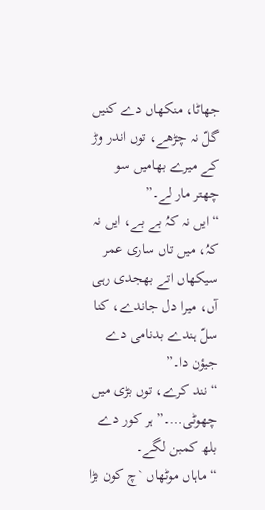جھاٹا، منکھاں دے کنیں گلّ نہ چڑھے، توں اندر وڑ کے میرے بھامیں سو چھتر مار لے۔”
“ایں نہ کہُ بے بے، ایں نہ کہُ، میں تاں ساری عمر سیکھاں اتے بھجدی رہی آں، میرا دل جاندے، کنا سلّ ہندے بدنامی دے جیؤن دا۔”
“نند کرے، توں بڑی میں چھوٹی…۔” ہر کور دے بلھ کمبن لگے۔
“ماہاں موٹھاں `چ کون بڑا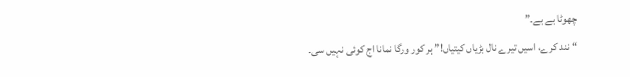چھوٹا بے بے۔”
“نند کرے، اسیں تیرے نال بڑیاں کیتیاں!” ہر کور ورگا نمانا اج کوئی نہیں سی۔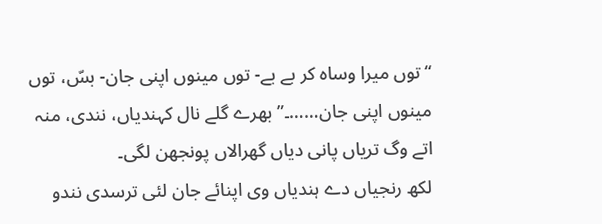“توں میرا وساہ کر بے بے- توں مینوں اپنی جان- بسّ، توں مینوں اپنی جان……۔” بھرے گلے نال کہندیاں، نندی، منہ اتے وگ تریاں پانی دیاں گھرالاں پونجھن لگی۔
لکھ رنجیاں دے ہندیاں وی اپنائے جان لئی ترسدی نندو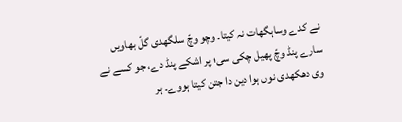نے کدے وساہگھات نہ کیتا۔ وچو وچّ سلگھدی گلّ بھاویں سارے پنڈ وچّ پھیل چکی سی؛ پر اشکے پنڈ دے، جو کسے نے وی دھکھدی نوں ہوا دین دا جتن کیتا ہووے۔ ہر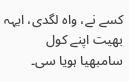کسے نے، واہ لگدی، ایہہ بھیت اپنے کول سامبھیا ہویا سی۔